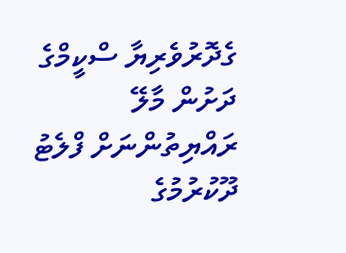ގެދޮރުވެރިޔާ ސްކީމްގެ ދަށުން މާލޭ ރައްޔިތުންނަށް ފްލެޓު ދޫކުރުމުގެ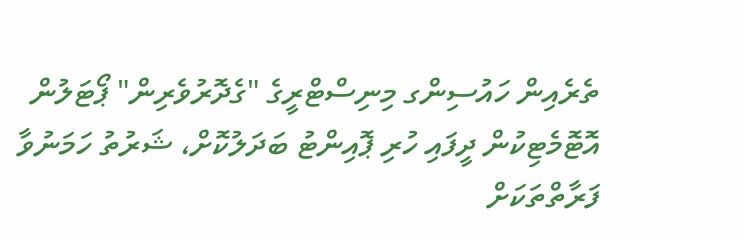ތެރެއިން ހައުސިންގ މިނިސްޓްރީގެ "ގެދޮރުވެރިން" ޕޯޓަލުން އޮޓޮމެޓިކުން ދީފައި ހުރި ޕޮއިންޓު ބަދަލުކޮށް، ޝަރުތު ހަމަނުވާ ފަރާތްތަކަށް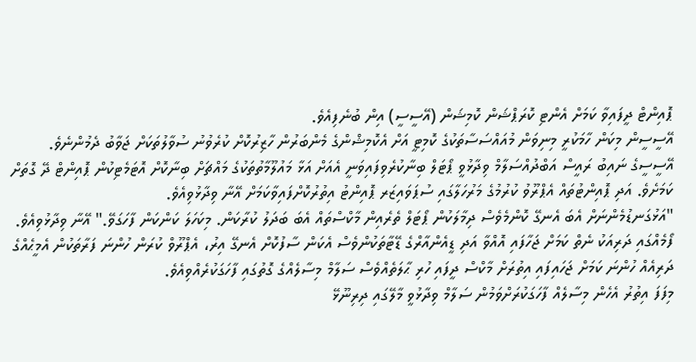ޕޮއިންޓް ދީފައިވާ ކަމަށް އެންޓި ކޮރަޕްޝަން ކޮމިޝަން (އޭސީސީ) އިން ބުނެފިއެވެ.
އޭސީސީން މިކަން ހާމަކުރީ މިނިވަން މުއައްސަސާތަކުގެ ކޮމިޓީ އަށް އެކޮމިޝްންގެ މެންބަރުން ހާޒިރުކޮށް ކުރެވުނު ސުވާލުތަކަށް ޖަވާބު ދެމުންނެވެ.
އޭސީސީގެ ނައިބު ރައީސް އަބްދުއްސަލާމް ވިދާޅުވީ ޕޯޓަލް ބިނާކުރެވިފައިވަނީ އެއަށް އަޅާ މައުލޫމާތުތަކުގެ މައްޗަށް ބިނާކޮށް އޮޓަމެޓިކުން ޕޮއިންޓް ދޭ ގޮތަށް ކަމަށެވެ. އަދި ޕޮއިންޓުތައް އެޕްރޫވު ކުރުމުގެ މަރުހަލާގައި ސުޕަވައިޒަރ ޕޮއިންޓު އިތުރުކޮށްފައިވާކަމަށް އޭނާ ވިދާޅުވިއެވެ.
"އަޅުގަނޑުމެންނަށް އެބަ އެނގޭ ކޮންމެވެސް ދިމާލަކުން ޕޯޓަލް ތެރެއިން މާކްސްތައް އެބަ ބަދަލު ކުރާކަން. މިކަހަލަ ކަންކަން ފާހަގަވޭ." އޭނާ ވިދާޅުވިއެވެ.
ފޯމެއްގައި ދަރިއަކު ނެތް ކަމަށް ޖަހާފައި އޮއްވާ އަދި ޑީއެންއާރްގެ ޑޭޓާތަކުންވެސް އެކަން ސާފުކޮށް އެނގޭ އިރު، އެޕްރޫވް ކުރަން ހުންނަ ފަރާތަކުން އެމީޙެއްގެ ދަރިއެއް ހުންނަ ކަމަށް ޖަހައިފައި އިތުރަށް މާކްސް ދީފައި ހުރި ޙާލަތެއްވެސް ސަލާމް މިސާލެއްގެ ގޮތުގައި ފާހަގަކުރެއްވިއެވެ.
މިފަފަ އިތުރު އެހެން މިސާލެއް ފާހަގަކުރަށްވަމުން ސަލާމް ވިދާޅުވީ މާލޭގައި ދިރިނޫޅޭ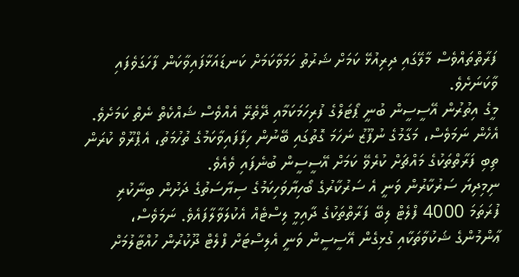ފަރާތްތައްވެސް މާލޭގައި ދިރިއުޅޭ ކަމަށް ޝަރުތު ހަމަވާކަމަށް ކަނޑައަޅާފައިވާކަން ފާހަގަވެފައި ވާކަނަށެވެ.
މީގެ އިތުރުން އޭސީސީން ބުނީ ޕޯޓަލްގެ ފުރިހަމަކަމާއި ދޭތެރޭ އެއްވެސް ޝައްކެތް ނެތް ކަމަށެވެ. އެހެން ނަމަވެސް، މަގާމުގެ ނުފޫޒު ނަހަމަ ގޮތުގައި ބޭނުން ހިފާފައިވާކަމުގެ ތުހުމަތު، އެޕްރޫވް ކުރަން ތިބި ފަރާތްތަކުގެ މައްޗަށް ކުރެވޭ ކަމަށް އޭސީސީން ބުނެފައި ވެއެވެ.
ނިމިދިޔަ ސަރުކާރުން ވަނީ އެ ސަރުކާރުގެ ބޯހިޔާވަހިކަމުގެ ސިޔާސަތުގެ ދަށުން ބިނާކުރި ފުރަތަމަ 4000 ފްލެޓް ލިބޭ ފަރާތްތަކުގެ ދާއިމީ ލިސްޓެއް އެކުލަވާލާފައެވެ. ނަމަވެސް، ޢާންމުންގެ ޝަކުވާތަކާއި ގުޅިގެން އޭސީސީން ވަނީ އެލިސްޓަށް ފްލެޓް ދޫކުރުން ހުއްޓާލުމަށް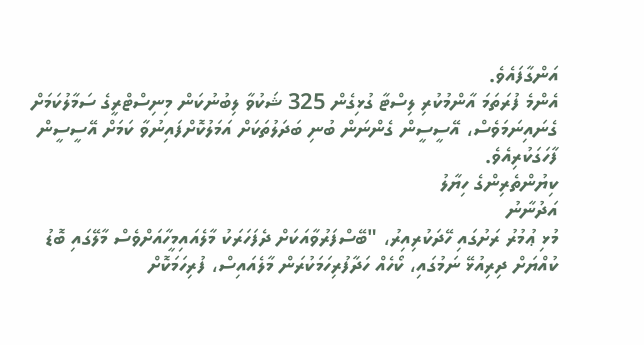އަންގާފައެވެ.
އެންމެ ފުރަތަމަ އާންމުކުރި ލިސްޓާ ގުޅިގެން 325 ޝަކުވާ ލިބުނުކަން މިނިސްޓްރީގެ ސަމާލުކަމަށް ގެނައިނަމަވެސް، އޭސީސީން ގެންނަން ބުނި ބަދަލުތަކަށް އަމަލުކޮށްފައިނުވާ ކަމަށް އޭސީސީން ފާހަގަކުރިއެވެ.
ކިޔުންތެރިންގެ ހިޔާލު
އަދުނާނު
މުޅި ޢުމުރު ރަށުގައި ހޭދަކުރިއިރު، "ބޭސްފަރުވާއަކަށް ދެފަހަރަކު މާލެއައިމީހާއަށްވެސް މާލޭގައި ބޮޑު ކުއްޔަށް ދިރިއުޅޭ ނަމުގައި، ކޯހެއް ހަދާފުރިހަމަކުރަން މާލެއައިސް، ފުރިހަމަކޮށް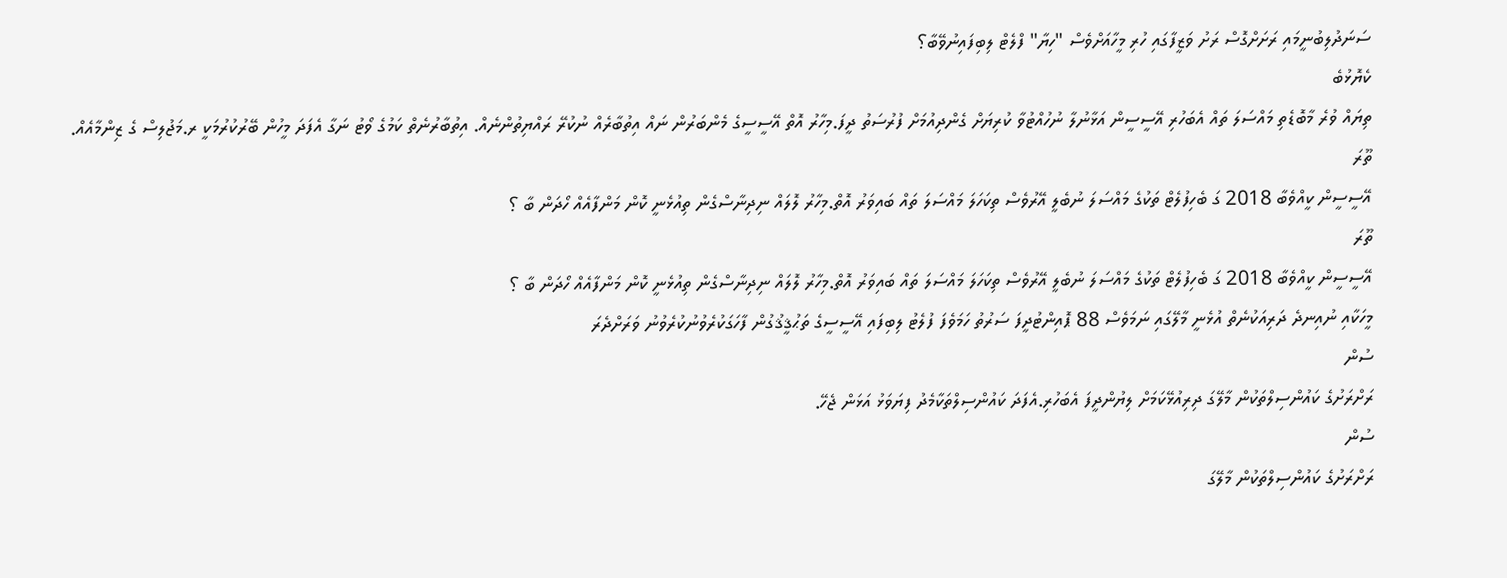ސަނަދުލިބުނީމައި ރަށަށްގޮސް ރަށު ވަޒީފާގައި ހުރި މީހާއަށްވެސް "ހިޔާ" ފްލެޓް ލިބިފައިނުވޭބާ؟
ކެޔޮޅުބެ
ތިޔައް ވުރެ މާބޮޑެތި މައްސަލަ ތައް އެބަހުރި އޭސީސީން އަޅާނުލާ ނުހުއްޓުވާ ކުރިޔަށް ގެންދިއުމަށް ފުރުސަތު ދީފަ.މިހާރު އޮތް އޭސީސީގެ މެންބަރުން ނައް އިތުބާރެއް ނުކުރޭ ރައްޔިތުންނެއް. އިތުބާރުނެތް ކަމުގެ ވޯޓު ނަގާ އެފަދަ މީހުން ބޭރުކުރުމަކީ ރ.މަޖުލިސް ގެ ޒިންމާއެއް.
ތޫރަ
އޭސީސީން ކީއްވެބާ 2018 ގަ ބެހިފުލެޓް ތަކުގެ މައްސަލަ ނުބެލީ އޭރުވެސް ތިކަހަލަ މައްސަލަ ތައް ބައިވަރު އޮތް.މިހާރު ލޮލައް ނިދިނާސްގެން ތިއުޅެނީ ކޮން މަންފާއެއް ހޯދަން ބާ ؟
ތޫރަ
އޭސީސީން ކީއްވެބާ 2018 ގަ ބެހިފުލެޓް ތަކުގެ މައްސަލަ ނުބެލީ އޭރުވެސް ތިކަހަލަ މައްސަލަ ތައް ބައިވަރު އޮތް.މިހާރު ލޮލައް ނިދިނާސްގެން ތިއުޅެނީ ކޮން މަންފާއެއް ހޯދަން ބާ ؟
މީހަކާއި ނުއިނދެ ދަރިއަކުނެތް އުޅެނީ މާލޭގައި ނަމަވެސް 88 ޕޮއިންޓުދީފަ ސަރުތު ހަމަވެފަ ފުލެޓު ލިބިފައި އޭސީސީގެ ތަޙުޤީޤުގުން ފާހަގަކުރެވުނުކުރެވުނު ވަރަށްދެރަ
ސުން
ރަށްރަށުގެ ކައުންސިލްތަކުން މާލޭގަ ދިރިއުޅޭކަމަށް ލިޔުންދީފަ އެބަހުރި.އެފަދަ ކައުންސިލްތަކާމެދު ފިޔަވަޅު އަޅަން ޖެހޭ.
ސުން
ރަށްރަށުގެ ކައުންސިލްތަކުން މާލޭގަ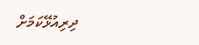ދިރިއުޅޭކަމަށް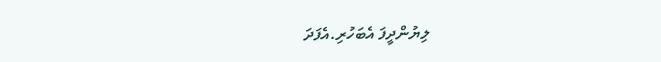ލިޔުންދީފަ އެބަހުރި.އެފަދަ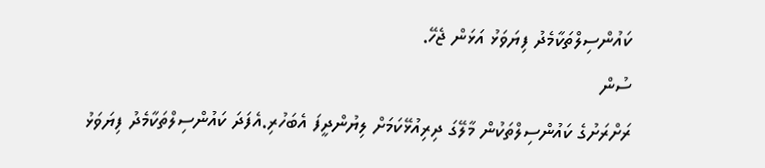ކައުންސިލްތަކާމެދު ފިޔަވަޅު އަޅަން ޖެހޭ.
ސުން
ރަށްރަށުގެ ކައުންސިލްތަކުން މާލޭގަ ދިރިއުޅޭކަމަށް ލިޔުންދީފަ އެބަހުރި.އެފަދަ ކައުންސިލްތަކާމެދު ފިޔަވަޅު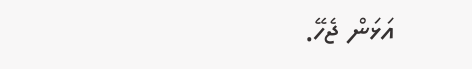އަޅަން ޖެހޭ.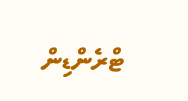ޓްރެންޑިން